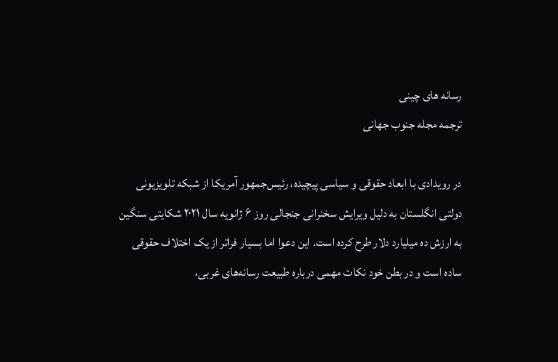رسانه های چینی
ترجمه مجله جنوب جهانی

در رویدادی با ابعاد حقوقی و سیاسی پیچیده، رئیس‌جمهور آمریکا از شبکه تلویزیونی دولتی انگلستان به دلیل ویرایش سخنرانی جنجالی روز ۶ ژانویه سال ۲۰۲۱ شکایتی سنگین به ارزش ده‌ میلیارد دلار طرح کرده است. این دعوا اما بسیار فراتر از یک اختلاف حقوقی ساده است و در بطن خود نکات مهمی درباره طبیعت رسانه‌های غربی،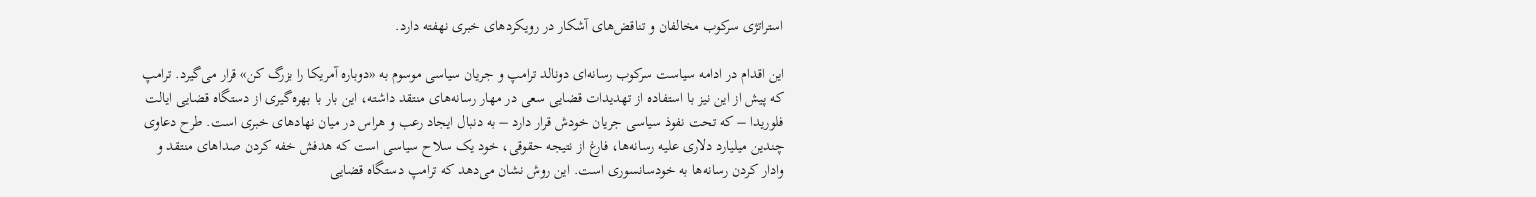استراتژی سرکوب مخالفان و تناقض‌های آشکار در رویکردهای خبری نهفته دارد.

این اقدام در ادامه سیاست سرکوب رسانه‌ای دونالد ترامپ و جریان سیاسی موسوم به «دوباره آمریکا را بزرگ کن» قرار می‌گیرد. ترامپ که پیش از این نیز با استفاده از تهدیدات قضایی سعی در مهار رسانه‌های منتقد داشته، این بار با بهره‌گیری از دستگاه قضایی ایالت فلوریدا – که تحت نفوذ سیاسی جریان خودش قرار دارد – به دنبال ایجاد رعب و هراس در میان نهادهای خبری است. طرح دعاوی چندین میلیارد دلاری علیه رسانه‌ها، فارغ از نتیجه حقوقی، خود یک سلاح سیاسی است که هدفش خفه کردن صداهای منتقد و وادار کردن رسانه‌ها به خودسانسوری است. این روش نشان می‌دهد که ترامپ دستگاه قضایی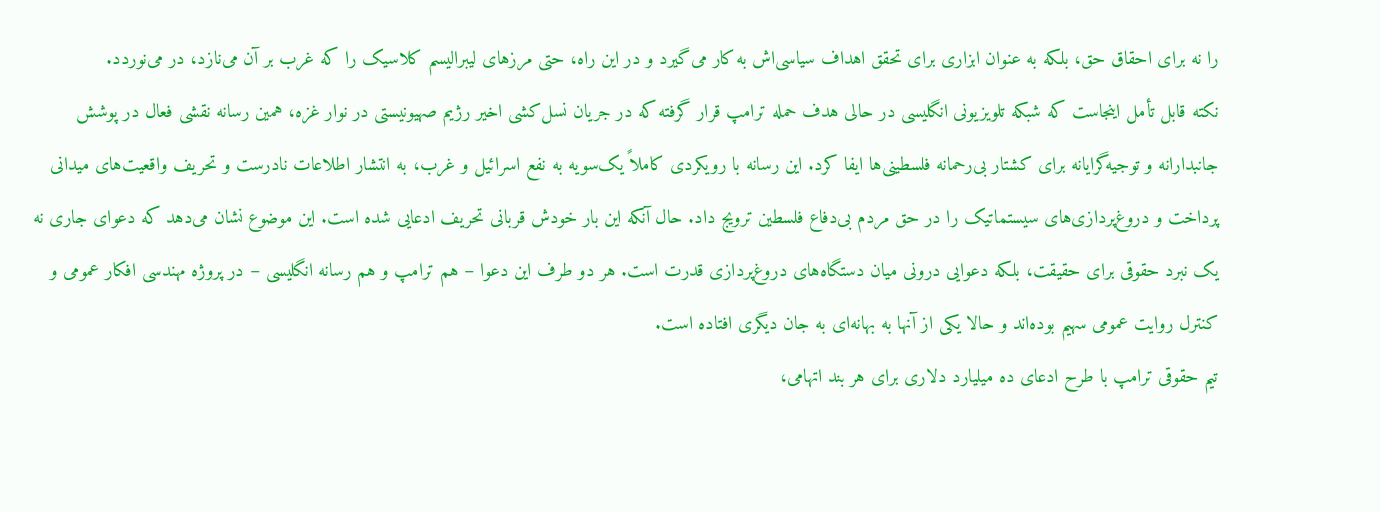را نه برای احقاق حق، بلکه به عنوان ابزاری برای تحقق اهداف سیاسی‌اش به کار می‌گیرد و در این راه، حتی مرزهای لیبرالیسم کلاسیک را که غرب بر آن می‌نازد، در می‌نوردد.
نکته قابل تأمل اینجاست که شبکه تلویزیونی انگلیسی در حالی هدف حمله ترامپ قرار گرفته که در جریان نسل‌کشی اخیر رژیم صهیونیستی در نوار غزه، همین رسانه نقشی فعال در پوشش جانبدارانه و توجیه‌گرایانه برای کشتار بی‌رحمانه فلسطینی‌ها ایفا کرد. این رسانه با رویکردی کاملاً یک‌سویه به نفع اسرائیل و غرب، به انتشار اطلاعات نادرست و تحریف واقعیت‌های میدانی پرداخت و دروغ‌پردازی‌های سیستماتیک را در حق مردم بی‌دفاع فلسطین ترویج داد. حال آنکه این بار خودش قربانی تحریف ادعایی شده است. این موضوع نشان می‌دهد که دعوای جاری نه یک نبرد حقوقی برای حقیقت، بلکه دعوایی درونی میان دستگاه‌های دروغ‌پردازی قدرت است. هر دو طرف این دعوا – هم ترامپ و هم رسانه انگلیسی – در پروژه مهندسی افکار عمومی و کنترل روایت عمومی سهیم بوده‌اند و حالا یکی از آنها به بهانه‌ای به جان دیگری افتاده است.
تیم حقوقی ترامپ با طرح ادعای ده میلیارد دلاری برای هر بند اتهامی،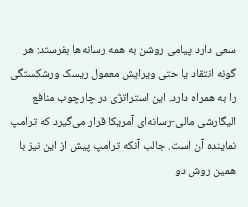سعی دارد پیامی روشن به همه رسانه‌ها بفرستد: هر گونه انتقاد یا حتی ویرایش معمول ریسک ورشکستگی را به همراه دارد. این استراتژی در چارچوب منافع الیگارشی مالی-رسانه‌ای آمریکا قرار می‌گیرد که ترامپ نماینده آن است. جالب آنکه ترامپ پیش از این نیز با همین روش دو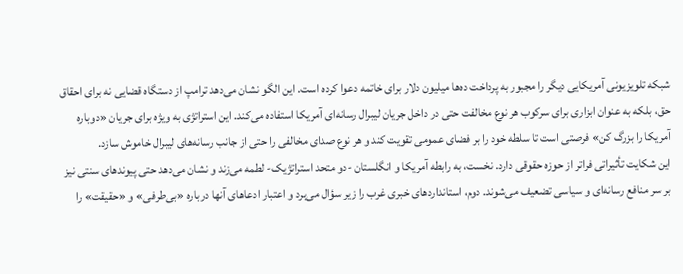شبکه تلویزیونی آمریکایی دیگر را مجبور به پرداخت ده‌ها میلیون دلار برای خاتمه دعوا کرده است. این الگو نشان می‌دهد ترامپ از دستگاه قضایی نه برای احقاق حق، بلکه به عنوان ابزاری برای سرکوب هر نوع مخالفت حتی در داخل جریان لیبرال رسانه‌ای آمریکا استفاده می‌کند. این استراتژی به ویژه برای جریان «دوباره آمریکا را بزرگ کن» فرصتی است تا سلطه خود را بر فضای عمومی تقویت کند و هر نوع صدای مخالفی را حتی از جانب رسانه‌های لیبرال خاموش سازد.
این شکایت تأثیراتی فراتر از حوزه حقوقی دارد. نخست، به رابطه آمریکا و انگلستان -دو متحد استراتژیک- لطمه می‌زند و نشان می‌دهد حتی پیوندهای سنتی نیز بر سر منافع رسانه‌ای و سیاسی تضعیف می‌شوند. دوم، استانداردهای خبری غرب را زیر سؤال می‌برد و اعتبار ادعاهای آنها درباره «بی‌طرفی» و «حقیقت» را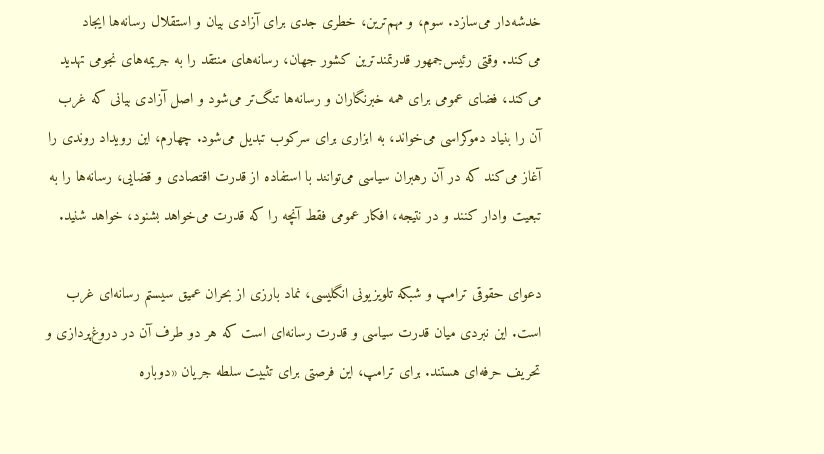خدشه‌دار می‌سازد. سوم، و مهم‌ترین، خطری جدی برای آزادی بیان و استقلال رسانه‌ها ایجاد می‌کند. وقتی رئیس‌جمهور قدرتمندترین کشور جهان، رسانه‌های منتقد را به جریمه‌های نجومی تهدید می‌کند، فضای عمومی برای همه خبرنگاران و رسانه‌ها تنگ‌تر می‌شود و اصل آزادی بیانی که غرب آن را بنیاد دموکراسی می‌خواند، به ابزاری برای سرکوب تبدیل می‌شود. چهارم، این رویداد روندی را آغاز می‌کند که در آن رهبران سیاسی می‌توانند با استفاده از قدرت اقتصادی و قضایی، رسانه‌ها را به تبعیت وادار کنند و در نتیجه، افکار عمومی فقط آنچه را که قدرت می‌خواهد بشنود، خواهد شنید.

دعوای حقوقی ترامپ و شبکه تلویزیونی انگلیسی، نماد بارزی از بحران عمیق سیستم رسانه‌ای غرب است. این نبردی میان قدرت سیاسی و قدرت رسانه‌ای است که هر دو طرف آن در دروغ‌پردازی و تحریف حرفه‌ای هستند. برای ترامپ، این فرصتی برای تثبیت سلطه جریان «دوباره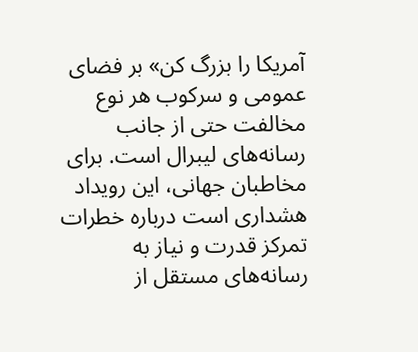آمریکا را بزرگ کن» بر فضای عمومی و سرکوب هر نوع مخالفت حتی از جانب رسانه‌های لیبرال است. برای مخاطبان جهانی، این رویداد هشداری است درباره خطرات تمرکز قدرت و نیاز به رسانه‌های مستقل از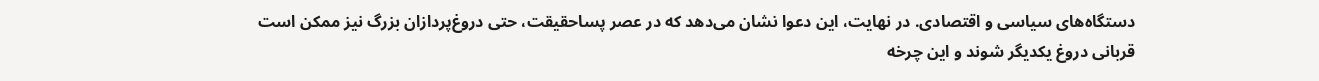دستگاه‌های سیاسی و اقتصادی. در نهایت، این دعوا نشان می‌دهد که در عصر پساحقیقت، حتی دروغ‌پردازان بزرگ نیز ممکن است قربانی دروغ یکدیگر شوند و این چرخه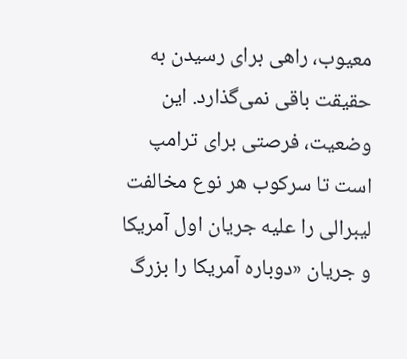معیوب، راهی برای رسیدن به حقیقت باقی نمی‌گذارد. این وضعیت، فرصتی برای ترامپ است تا سرکوب هر نوع مخالفت لیبرالی را علیه جریان اول آمریکا و جریان «دوباره آمریکا را بزرگ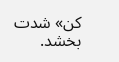کن» شدت بخشد.